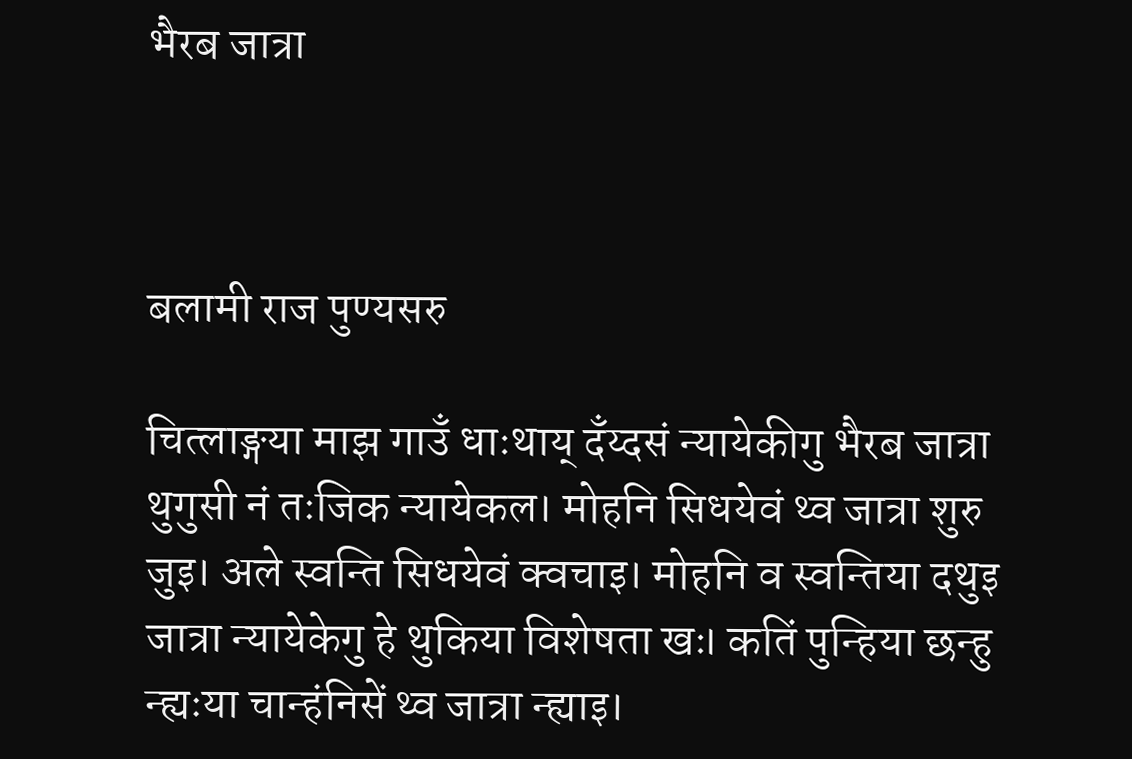भैरब जात्रा



बलामी राज पुण्यसरु

चित्लाङ्गया माझ गाउँ धाःथाय् दँय्दसं न्यायेकीगु भैरब जात्रा थुगुसी नं तःजिक न्यायेकल। मोहनि सिधयेवं थ्व जात्रा शुरु जुइ। अले स्वन्ति सिधयेवं क्वचाइ। मोहनि व स्वन्तिया दथुइ जात्रा न्यायेकेगु हे थुकिया विशेषता खः। कतिं पुन्हिया छन्हु न्ह्यःया चान्हंनिसें थ्व जात्रा न्ह्याइ।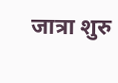जात्रा शुरु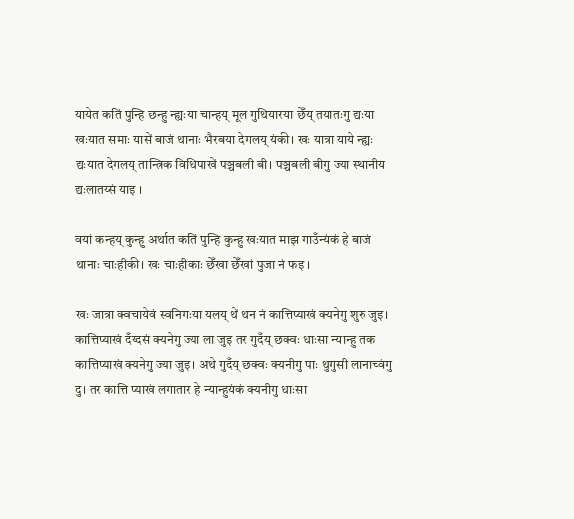यायेत कतिं पुन्हि छन्हु न्ह्यःया चान्हय् मूल गुथियारया छेँय् तयातःगु द्यःया खःयात समाः यासें बाजं थानाः भैरबया देगलय् यंकी। खः यात्रा याये न्ह्यः द्यःयात देगलय् तान्त्रिक विधिपाखें पञ्चबली बी। पञ्चबली बीगु ज्या स्थानीय द्यःलातय्सं याइ ।

वयां कन्हय् कुन्हु अर्थात कतिं पुन्हि कुन्हु खःयात माझ गाउँन्यंकं हे बाजं थानाः चाःहीकी। खः चाःहीकाः छेँखा छेँखां पुजा नं फइ ।

खः जात्रा क्वचायेवं स्वनिगःया यलय् थें थन नं कात्तिप्याखं क्यनेगु शुरु जुइ। कात्तिप्याखं दँय्दसं क्यनेगु ज्या ला जुइ तर गुदँय् छक्वः धाःसा न्यान्हु तक कात्तिप्याखं क्यनेगु ज्या जुइ। अथे गुदँय् छक्वः क्यनीगु पाः थुगुसी लानाच्वंगु दु। तर कात्ति प्याखं लगातार हे न्यान्हुयंकं क्यनीगु धाःसा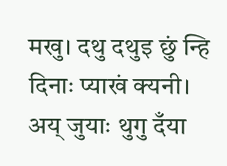मखु। दथु दथुइ छुं न्हि दिनाः प्याखं क्यनी। अय् जुयाः थुगु दँया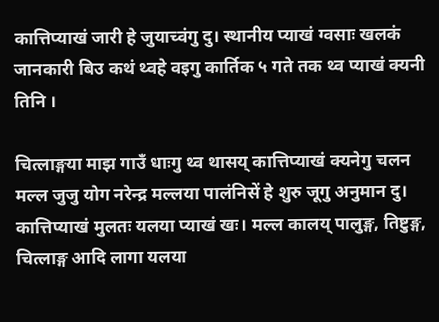कात्तिप्याखं जारी हे जुयाच्वंगु दु। स्थानीय प्याखं ग्वसाः खलकं जानकारी बिउ कथं थ्वहे वइगु कार्तिक ५ गते तक थ्व प्याखं क्यनी तिनि ।

चित्लाङ्गया माझ गाउँ धाःगु थ्व थासय् कात्तिप्याखं क्यनेगु चलन मल्ल जुजु योग नरेन्द्र मल्लया पालंनिसें हे शुरु जूगु अनुमान दु। कात्तिप्याखं मुलतः यलया प्याखं खः। मल्ल कालय् पालुङ्ग, तिष्टुङ्ग, चित्लाङ्ग आदि लागा यलया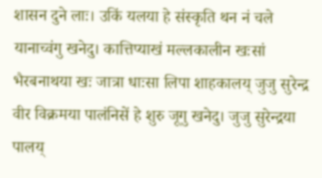शासन दुने लाः। उकिं यलया हे संस्कृति थन नं चले यानाच्वंगु खनेदु। कात्तिप्याखं मल्लकालीन खःसां भैरबनाथया खः जात्रा धाःसा लिपा शाहकालय् जुजु सुरेन्द्र वीर विक्रमया पालंनिसें हे शुरु जूगु खनेदु। जुजु सुरेन्द्रया पालय्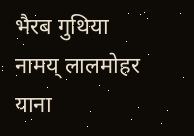भैरब गुथिया नामय् लालमोहर याना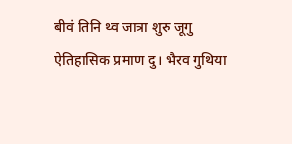बीवं तिनि थ्व जात्रा शुरु जूगु ऐतिहासिक प्रमाण दु। भैरव गुथिया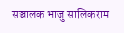सञ्चालक भाजु सालिकराम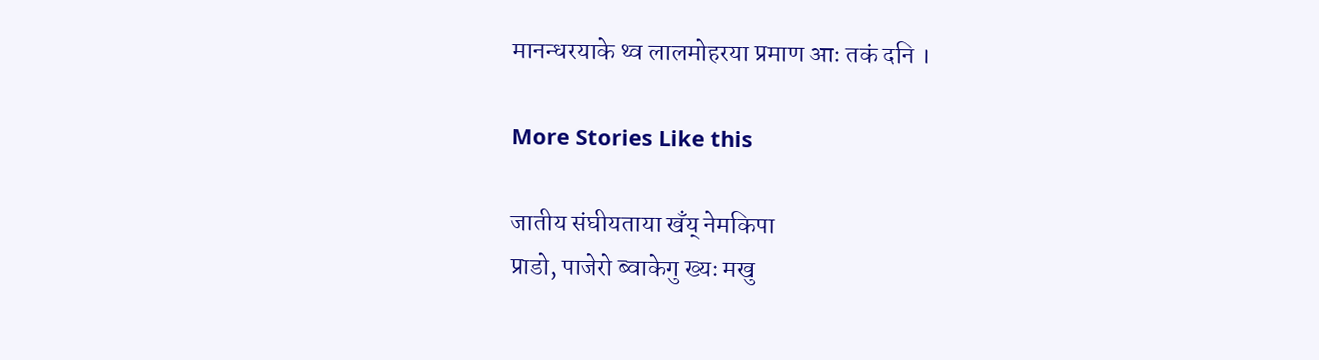मानन्धरयाके थ्व लालमोहरया प्रमाण आः तकं दनि ।

More Stories Like this

जातीय संघीयताया खँय् नेमकिपा
प्राडो, पाजेरो ब्वाकेगु ख्यः मखु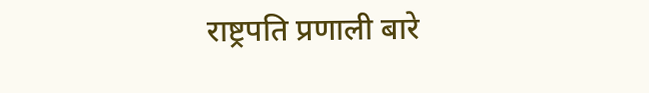राष्ट्रपति प्रणाली बारे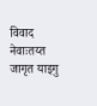विवाद
नेवाःतय्त जागृत याइगु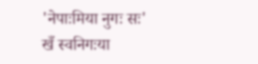'नेपाःमिया नुगः सः'
खँ स्वनिगःया